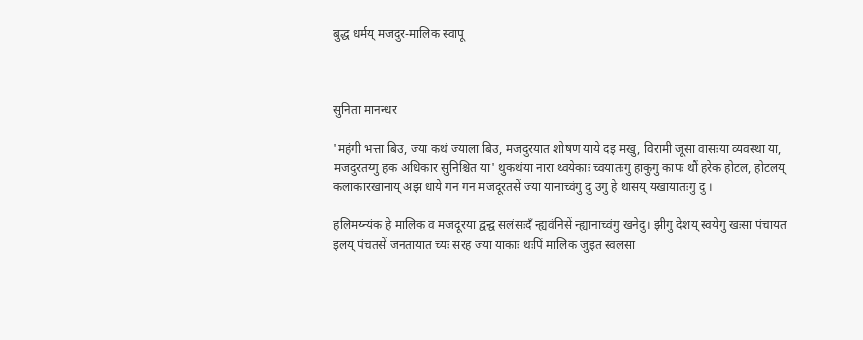बुद्ध धर्मय् मजदुर-मालिक स्वापू



सुनिता मानन्धर

'महंगी भत्ता बिउ, ज्या कथं ज्याला बिउ, मजदुरयात शोषण याये दइ मखु, विरामी जूसा वासःया व्यवस्था या, मजदुरतय्गु हक अधिकार सुनिश्चित या' थुकथंया नारा थ्वयेकाः च्वयातःगु हाकुगु कापः थौं हरेक होटल, होटलय् कलाकारखानाय् अझ धाये गन गन मजदूरतसें ज्या यानाच्वंगु दु उगु हे थासय् यखायातःगु दु ।

हलिमय्न्यंक हे मालिक व मजदूरया द्वन्द्व सलंसःदँ न्ह्यवंनिसें न्ह्यानाच्वंगु खनेदु। झीगु देशय् स्वयेगु खःसा पंचायत इलय् पंचतसें जनतायात च्यः सरह ज्या याकाः थःपिं मालिक जुइत स्वलसा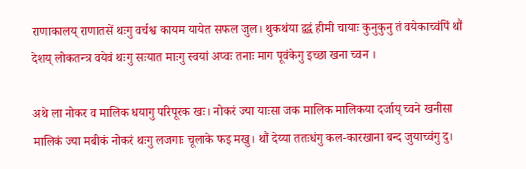राणाकालय् राणातसें थःगु वर्चश्व कायम यायेत सफल जुल। थुकथंया द्वद्वं हीमी चायाः कुनुकुनु तं वयेकाच्वंपिं थौं देशय् लोकतन्त्र वयेवं थःगु सःयात माःगु स्वयां अप्वः तनाः माग पूवंकेगु इच्छा खना च्वन ।

अथे ला नोकर व मालिक धयागु परिपूरक खः। नोकरं ज्या याःसा जक मालिक मालिकया दर्जाय् च्वने खनीसा मालिकं ज्या मबीकं नोकरं थःगु लजगाः चूलाके फइ मखु। थौं देय्या ततःधंगु कल-कारखाना बन्द जुयाच्वंगु दु।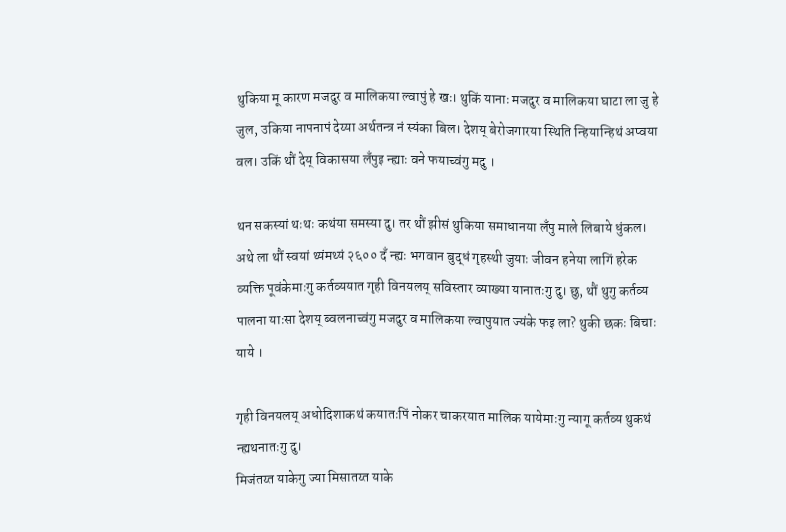थुकिया मू कारण मजदुर व मालिकया ल्वापुं हे खः। थुकिं यानाः मजदुर व मालिकया घाटा ला जु हे जुल, उकिया नापनापं देय्या अर्थतन्त्र नं स्यंका बिल। देशय् बेरोजगारया स्थिति न्हियान्हिथं अप्वया वल। उकिं थौं देय् विकासया लँपुइ न्ह्याः वने फयाच्वंगु मदु ।

थन सकस्यां थःथः कथंया समस्या दु। तर थौं झीसं थुकिया समाधानया लँपु माले लिबाये धुंकल। अथे ला थौं स्वयां थ्यंमथ्यं २६०० दँ न्ह्यः भगवान बुद्धं गृहस्थी जुयाः जीवन हनेया लागिं हरेक व्यक्ति पूवंकेमाःगु कर्तव्ययात गृही विनयलय् सविस्तार व्याख्या यानातःगु दु। छु, थौं थुगु कर्तव्य पालना याःसा देशय् ब्वलनाच्वंगु मजदुर व मालिकया ल्वापुयात ज्यंके फइ ला? थुकी छकः बिचाः याये ।

गृही विनयलय् अधोदिशाकथं कयातःपिं नोकर चाकरयात मालिक यायेमाःगु न्यागू कर्तव्य थुकथं न्ह्यथनातःगु दु।
मिजंतय्त याकेगु ज्या मिसातय्त याके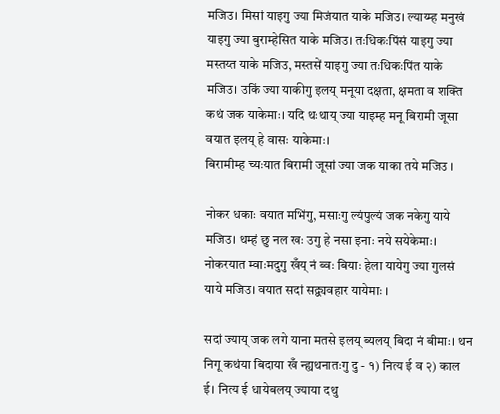मजिउ। मिसां याइगु ज्या मिजंयात याके मजिउ। ल्याय्म्ह मनुखं याइगु ज्या बुराम्हेसित याके मजिउ। तःधिकःपिंसं याइगु ज्या मस्तय्त याके मजिउ, मस्तसें याइगु ज्या तःधिकःपिंत याके मजिउ। उकिं ज्या याकीगु इलय् मनूया दक्षता, क्षमता व शक्ति कथं जक याकेमाः। यदि थःथाय् ज्या याइम्ह मनू बिरामी जूसा वयात इलय् हे वासः याकेमाः।
बिरामीम्ह च्यःयात बिरामी जूसां ज्या जक याका तये मजिउ ।

नोकर धकाः वयात मभिंगु, मसाःगु ल्यंपुल्यं जक नकेगु याये मजिउ। थम्हं छु नल खः उगु हे नसा इनाः नये सयेकेमाः। नोकरयात म्वाःमदुगु खँय् नं ब्वः बियाः हेला यायेगु ज्या गुलसं याये मजिउ। वयात सदां सद्व्यवहार यायेमाः ।

सदां ज्याय् जक लगे याना मतसे इलय् ब्यलय् बिदा नं बीमाः। थन निगू कथंया बिदाया खँ न्ह्यथनातःगु दु - १) नित्य ई व २) काल ई। नित्य ई धायेबलय् ज्याया दथु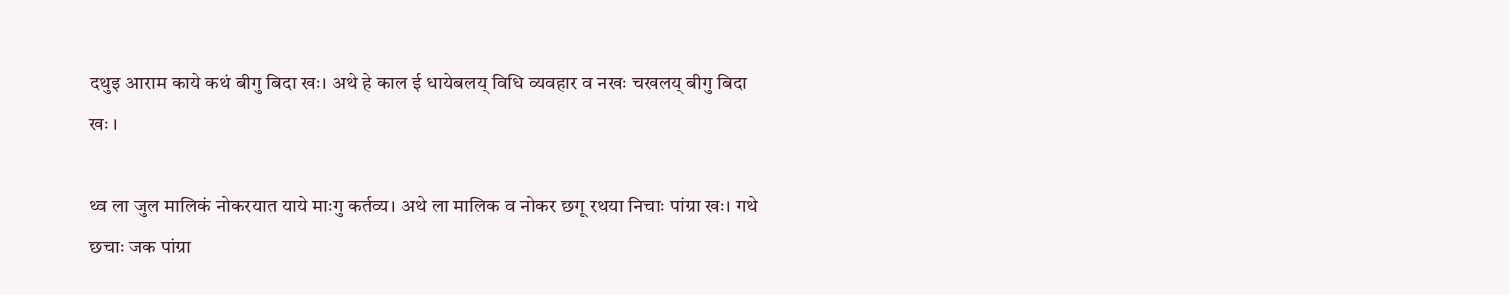दथुइ आराम काये कथं बीगु बिदा खः। अथे हे काल ई धायेबलय् विधि व्यवहार व नखः चखलय् बीगु बिदा खः ।

थ्व ला जुल मालिकं नोकरयात याये माःगु कर्तव्य। अथे ला मालिक व नोकर छगू रथया निचाः पांग्रा खः। गथे छचाः जक पांग्रा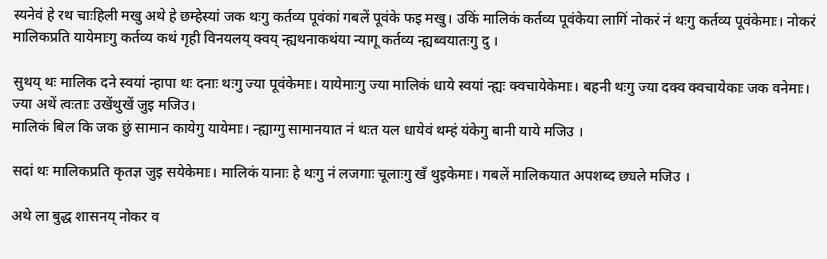स्यनेवं हे रथ चाःहिली मखु अथे हे छम्हेस्यां जक थःगु कर्तव्य पूवंकां गबलें पूवंके फइ मखु। उकिं मालिकं कर्तव्य पूवंकेया लागिं नोकरं नं थःगु कर्तव्य पूवंकेमाः। नोकरं मालिकप्रति यायेमाःगु कर्तव्य कथं गृही विनयलय् क्वय् न्ह्यथनाकथंया न्यागू कर्तव्य न्ह्यब्वयातःगु दु ।

सुथय् थः मालिक दने स्वयां न्हापा थः दनाः थःगु ज्या पूवंकेमाः। यायेमाःगु ज्या मालिकं धाये स्वयां न्ह्यः क्वचायेकेमाः। बहनी थःगु ज्या दक्व क्वचायेकाः जक वनेमाः। ज्या अथें त्वःताः उखेंथुखें जुइ मजिउ।
मालिकं बिल कि जक छुं सामान कायेगु यायेमाः। न्ह्याग्गु सामानयात नं थःत यल धायेवं थम्हं यंकेगु बानी याये मजिउ ।

सदां थः मालिकप्रति कृतज्ञ जुइ सयेकेमाः। मालिकं यानाः हे थःगु नं लजगाः चूलाःगु खँ थुइकेमाः। गबलें मालिकयात अपशब्द छ्यले मजिउ ।

अथे ला बुद्ध शासनय् नोकर व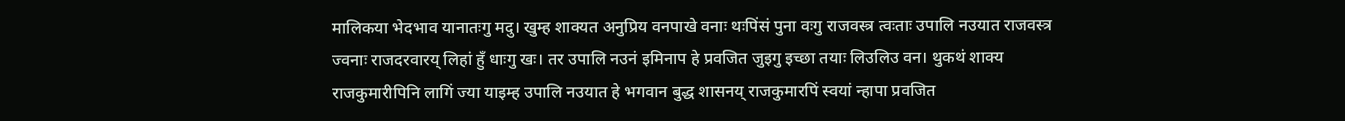मालिकया भेदभाव यानातःगु मदु। खुम्ह शाक्यत अनुप्रिय वनपाखे वनाः थःपिंसं पुना वःगु राजवस्त्र त्वःताः उपालि नउयात राजवस्त्र ज्वनाः राजदरवारय् लिहां हुँ धाःगु खः। तर उपालि नउनं इमिनाप हे प्रवजित जुइगु इच्छा तयाः लिउलिउ वन। थुकथं शाक्य राजकुमारीपिनि लागिं ज्या याइम्ह उपालि नउयात हे भगवान बुद्ध शासनय् राजकुमारपिं स्वयां न्हापा प्रवजित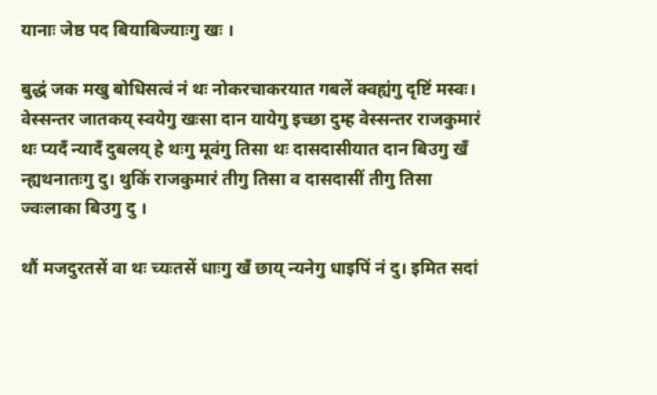यानाः जेष्ठ पद बियाबिज्याःगु खः ।

बुद्धं जक मखु बोधिसत्वं नं थः नोकरचाकरयात गबलें क्वह्यंगु दृष्टिं मस्वः। वेस्सन्तर जातकय् स्वयेगु खःसा दान यायेगु इच्छा दुम्ह वेस्सन्तर राजकुमारं थः प्यदँ न्यादँ दुबलय् हे थःगु मूवंगु तिसा थः दासदासीयात दान बिउगु खँ न्ह्यथनातःगु दु। थुकिं राजकुमारं तीगु तिसा व दासदासीं तीगु तिसा ज्वःलाका बिउगु दु ।

थौं मजदुरतसें वा थः च्यःतसें धाःगु खँ छाय् न्यनेगु धाइपिं नं दु। इमित सदां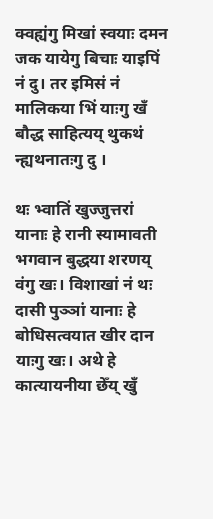क्वह्यंगु मिखां स्वयाः दमन जक यायेगु बिचाः याइपिं नं दु। तर इमिसं नं मालिकया भिं याःगु खँ बौद्ध साहित्यय् थुकथं न्ह्यथनातःगु दु ।

थः भ्वातिं खुज्जुत्तरां यानाः हे रानी स्यामावती भगवान बुद्धया शरणय् वंगु खः। विशाखां नं थः दासी पुञ्ञां यानाः हे बोधिसत्वयात खीर दान याःगु खः। अथे हे कात्यायनीया छेँय् खुँ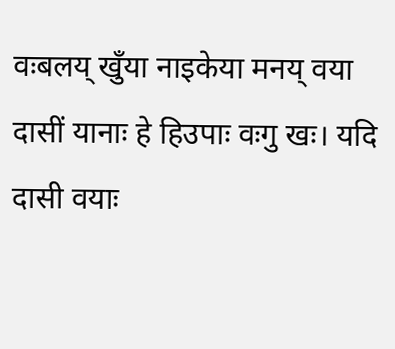वःबलय् खुँया नाइकेया मनय् वया दासीं यानाः हे हिउपाः वःगु खः। यदि दासी वयाः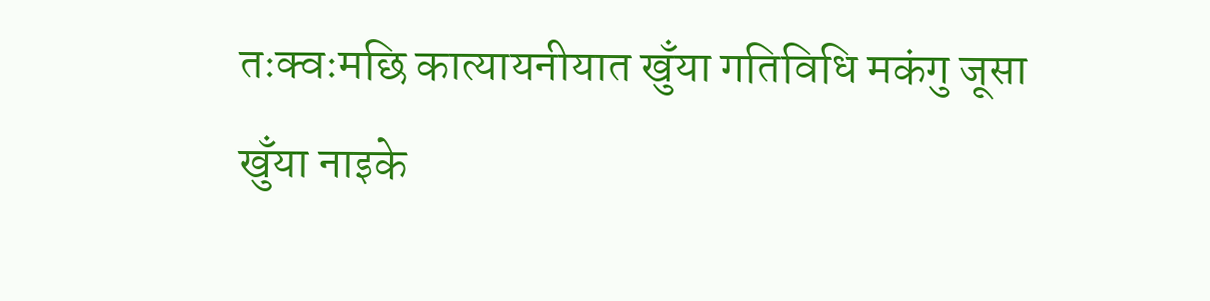तःक्वःमछि कात्यायनीयात खुँया गतिविधि मकंगु जूसा खुँया नाइके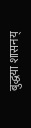बुद्धया शासनय्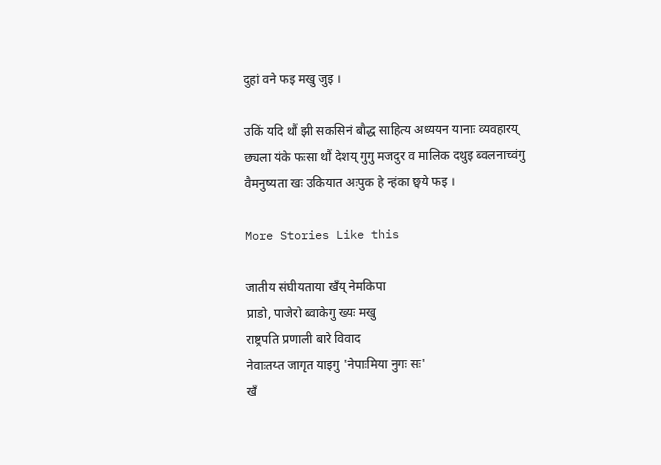दुहां वने फइ मखु जुइ ।

उकिं यदि थौं झी सकसिनं बौद्ध साहित्य अध्ययन यानाः व्यवहारय् छ्यला यंके फःसा थौं देशय् गुगु मजदुर व मालिक दथुइ ब्वलनाच्वंगु वैमनुष्यता खः उकियात अःपुक हे न्हंका छ्वये फइ ।

More Stories Like this

जातीय संघीयताया खँय् नेमकिपा
प्राडो, पाजेरो ब्वाकेगु ख्यः मखु
राष्ट्रपति प्रणाली बारे विवाद
नेवाःतय्त जागृत याइगु 'नेपाःमिया नुगः सः'
खँ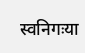स्वनिगःया